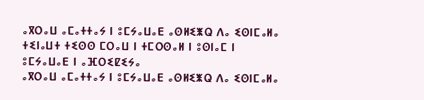ⴰⴳⵔⴰⵡ ⴰⵎⴰⵜⵜⴰⵢ ⵏ ⵓⵎⵢⴰⵡⴰⴹ ⴰⵙⵍⵉⵥⵕ ⴷⴰ ⵉⵙⵏⵎⴰⵍⴰ ⵜⵉⵏⴰⵡⵜ ⵜⵉⵙⵙ ⵎⵔⴰⵡ ⵏ ⵜⵎⵔⵙⴰⵍ ⵏ ⵓⵙⵏⴰⵎ ⵏ ⵓⵎⵢⴰⵡⴰⴹ ⵏ ⴰⴼⵔⵉⵇⵉⵢⴰ
ⴰⴳⵔⴰⵡ ⴰⵎⴰⵜⵜⴰⵢ ⵏ ⵓⵎⵢⴰⵡⴰⴹ ⴰⵙⵍⵉⵥⵕ ⴷⴰ ⵉⵙⵏⵎⴰⵍⴰ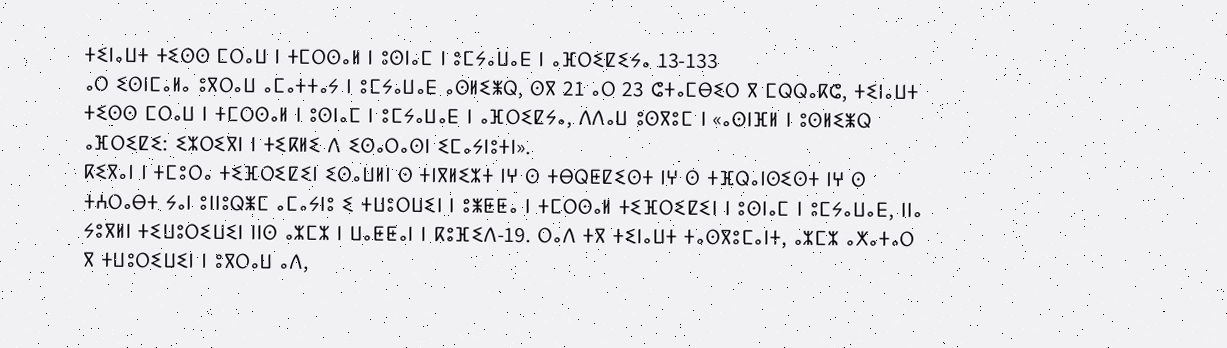ⵜⵉⵏⴰⵡⵜ ⵜⵉⵙⵙ ⵎⵔⴰⵡ ⵏ ⵜⵎⵔⵙⴰⵍ ⵏ ⵓⵙⵏⴰⵎ ⵏ ⵓⵎⵢⴰⵡⴰⴹ ⵏ ⴰⴼⵔⵉⵇⵉⵢⴰ 13-133
ⴰⵔ ⵉⵙⵏⵎⴰⵍⴰ ⵓⴳⵔⴰⵡ ⴰⵎⴰⵜⵜⴰⵢ ⵏ ⵓⵎⵢⴰⵡⴰⴹ ⴰⵙⵍⵉⵥⵕ, ⵙⴳ 21 ⴰⵔ 23 ⵛⵜⴰⵎⴱⵉⵔ ⴳ ⵎⵕⵕⴰⴽⵛ, ⵜⵉⵏⴰⵡⵜ ⵜⵉⵙⵙ ⵎⵔⴰⵡ ⵏ ⵜⵎⵔⵙⴰⵍ ⵏ ⵓⵙⵏⴰⵎ ⵏ ⵓⵎⵢⴰⵡⴰⴹ ⵏ ⴰⴼⵔⵉⵇⵢⴰ, ⴷⴷⴰⵡ ⵓⵙⴳⵓⵎ ⵏ «ⴰⵙⵏⴼⵍ ⵏ ⵓⵙⵍⵉⵥⵕ ⴰⴼⵔⵉⵇⵉ: ⵉⵣⵔⵉⴳⵏ ⵏ ⵜⵉⴽⵍⵉ ⴷ ⵉⵙⴰⵔⴰⵙⵏ ⵉⵎⴰⵢⵏⵓⵜⵏ».
ⴽⵉⴳⴰⵏ ⵏ ⵜⵎⵓⵔⴰ ⵜⵉⴼⵔⵉⵇⵉⵏ ⵉⵙⴰⵡⵍⵏ ⵙ ⵜⵏⴳⵍⵉⵣⵜ ⵏⵖ ⵙ ⵜⴱⵕⵟⵇⵉⵙⵜ ⵏⵖ ⵙ ⵜⴼⵕⴰⵏⵙⵉⵙⵜ ⵏⵖ ⵙ ⵜⵄⵔⴰⴱⵜ ⵢⴰⵏ ⵓⵏⵏⵓⵕⵥⵎ ⴰⵎⴰⵢⵏⵓ ⵉ ⵜⵡⵓⵔⵡⵉⵏ ⵏ ⵓⵥⵟⵟⴰ ⵏ ⵜⵎⵔⵙⴰⵍ ⵜⵉⴼⵔⵉⵇⵉⵏ ⵏ ⵓⵙⵏⴰⵎ ⵏ ⵓⵎⵢⴰⵡⴰⴹ, ⵏⵏⴰ ⵢⵓⴳⵍⵏ ⵜⵉⵡⵓⵔⵉⵡⵉⵏ ⵏⵏⵙ ⴰⵣⵎⵣ ⵏ ⵡⴰⵟⵟⴰⵏ ⵏ ⴽⵓⴼⵉⴷ-19. ⵔⴰⴷ ⵜⴳ ⵜⵉⵏⴰⵡⵜ ⵜⴰⵙⴳⵓⵎⴰⵏⵜ, ⴰⵣⵎⵣ ⴰⵅⴰⵜⴰⵔ ⴳ ⵜⵡⵓⵔⵉⵡⵉⵏ ⵏ ⵓⴳⵔⴰⵡ ⴰⴷ,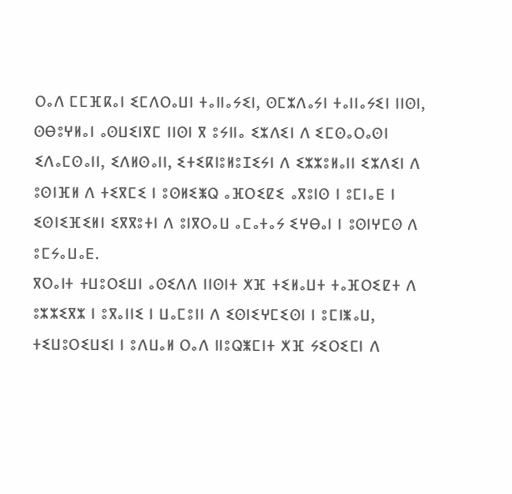ⵔⴰⴷ ⵎⵎⴼⴽⴰⵏ ⵉⵎⴷⵔⴰⵡⵏ ⵜⴰⵏⵏⴰⵢⵉⵏ, ⵙⵎⵣⴷⴰⵢⵏ ⵜⴰⵏⵏⴰⵢⵉⵏ ⵏⵏⵙⵏ, ⵙⴱⵓⵖⵍⴰⵏ ⴰⵙⵡⵉⵏⴳⵎ ⵏⵏⵙⵏ ⴳ ⵓⵢⵏⵏⴰ ⵉⵣⴷⵉⵏ ⴷ ⵉⵎⵙⴰⵔⴰⵙⵏ ⵉⴷⴰⵎⵙⴰⵏⵏ, ⵉⴷⵍⵙⴰⵏⵏ, ⵉⵜⵉⴽⵏⵓⵍⵓⵊⵉⵢⵏ ⴷ ⵉⵣⵣⵓⵍⴰⵏⵏ ⵉⵣⴷⵉⵏ ⴷ ⵓⵙⵏⴼⵍ ⴷ ⵜⵉⴳⵎⵉ ⵏ ⵓⵙⵍⵉⵥⵕ ⴰⴼⵔⵉⵇⵉ ⴰⴳⵓⵏⵙ ⵏ ⵓⵎⵏⴰⴹ ⵏ ⵉⵙⵏⵉⴼⵉⵍⵏ ⵉⴳⴳⵓⵜⵏ ⴷ ⵓⵏⴳⵔⴰⵡ ⴰⵎⴰⵜⴰⵢ ⵉⵖⴱⴰⵏ ⵏ ⵓⵙⵏⵖⵎⵙ ⴷ ⵓⵎⵢⴰⵡⴰⴹ.
ⴳⵔⴰⵏⵜ ⵜⵡⵓⵔⵉⵡⵏ ⴰⵙⵉⴷⴷ ⵏⵏⵙⵏⵜ ⵅⴼ ⵜⵉⵍⴰⵡⵜ ⵜⴰⴼⵔⵉⵇⵜ ⴷ ⵓⵣⵣⵉⴳⵣ ⵏ ⵓⴳⴰⵏⵏⵉ ⵏ ⵡⴰⵎⵓⵏⵏ ⴷ ⵉⵙⵏⵉⵖⵎⵉⵙⵏ ⵏ ⵓⵎⵏⵥⴰⵡ, ⵜⵉⵡⵓⵔⵉⵡⵉⵏ ⵏ ⵓⴷⵡⴰⵍ ⵔⴰⴷ ⵏⵏⵓⵕⵥⵎⵏⵜ ⵅⴼ ⵢⵉⵔⵉⵎⵏ ⴷ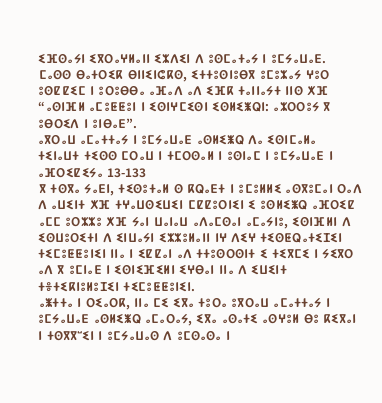ⵉⴼⵙⴰⵢⵏ ⵉⴳⵔⴰⵖⵍⴰⵏⵏ ⵉⵣⴷⵉⵏ ⴷ ⵓⵙⵎⴰⵜⴰⵢ ⵏ ⵓⵎⵢⴰⵡⴰⴹ.
ⵎⴰⵙⵙ ⴱⴰⵜⵔⵉⴽ ⴱⵏⵏⵉⵏⵛⴽⵙ, ⵉⵜⵜⵓⵙⵏⵓⴱⴳ ⵓⵎⵓⵣⴰⵢ ⵖⵓⵔ ⵓⵙⵇⵇⵉⵎ ⵏ ⵓⵔⵓⴱⴱⴰ ⴰⴼⴰⴷ ⴰⴷ ⵉⴼⴽ ⵜⴰⵏⵏⴰⵢⵜ ⵏⵏⵙ ⵅⴼ “ⴰⵙⵏⴼⵍ ⴰⵎⵓⵟⵟⵓⵏ ⵏ ⵉⵙⵏⵖⵎⵉⵙⵏ ⵉⵙⵍⵉⵥⵕⵏ: ⴰⵣⵔⵔⵓⵢ ⴳ ⵓⴱⵔⵉⴷ ⵏ ⵓⵏⴱⴰⴹ”.
ⴰⴳⵔⴰⵡ ⴰⵎⴰⵜⵜⴰⵢ ⵏ ⵓⵎⵢⴰⵡⴰⴹ ⴰⵙⵍⵉⵥⵕ ⴷⴰ ⵉⵙⵏⵎⴰⵍⴰ ⵜⵉⵏⴰⵡⵜ ⵜⵉⵙⵙ ⵎⵔⴰⵡ ⵏ ⵜⵎⵔⵙⴰⵍ ⵏ ⵓⵙⵏⴰⵎ ⵏ ⵓⵎⵢⴰⵡⴰⴹ ⵏ ⴰⴼⵔⵉⵇⵉⵢⴰ 13-133
ⴳ ⵜⵙⴳⴰ ⵢⴰⴹⵏ, ⵜⵉⵙⵓⵜⴰⵍ ⵙ ⴽⵕⴰⴹⵜ ⵏ ⵓⵎⵓⵍⵍⵉ ⴰⵙⴳⵓⵎⴰⵏ ⵔⴰⴷ ⴷ ⴰⵡⵉⵏⵜ ⵅⴼ ⵜⵖⴰⵡⵙⵉⵡⵉⵏ ⵎⵇⵇⵓⵔⵏⵉⵏ ⵉ ⵓⵙⵍⵉⵥⵕ ⴰⴼⵔⵉⵇ ⴰⵎⵎ ⵓⵔⵣⵣⵓ ⵅⴼ ⵢⴰⵏ ⵡⴰⵏⴰⵡ ⴰⴷⴰⵎⵙⴰⵏ ⴰⵎⴰⵢⵏⵓ, ⵉⵙⵏⴼⵍⵏ ⴷ ⵉⵙⵡⵓⵔⵉⵜⵏ ⴷ ⵉⵏⵡⴰⵢⵏ ⵉⵣⵣⵓⵍⴰⵏⵏ ⵏⵖ ⴷⵉⵖ ⵜⵉⵙⵟⵕⴰⵜⵉⵊⵉⵏ ⵜⵉⵎⵓⵟⵟⵓⵏⵉⵏ ⵏⵏⴰ ⵏ ⵉⵇⵇⴰⵏ ⴰⴷ ⵜⵜⵓⵙⵔⵙⵏⵜ ⵉ ⵜⵉⴳⵎⵉ ⵏ ⵢⵉⴳⵔ ⴰⴷ ⴳ ⵓⵎⵏⴰⴹ ⵏ ⵉⵙⵏⵉⴼⵉⵍⵏ ⵉⵖⴱⴰⵏ ⵏⵏⴰ ⴷ ⵉⵡⵉⵏⵜ ⵜⴻⵜⵉⴽⵏⵓⵍⵓⵊⵉⵏ ⵜⵉⵎⵓⵟⵟⵓⵏⵉⵏ.
ⴰⵥⵜⵜⴰ ⵏ ⵔⵉⴰⵔⴽ, ⵏⵏⴰ ⵎⵉ ⵉⴳⴰ ⵜⵓⵔⴰ ⵓⴳⵔⴰⵡ ⴰⵎⴰⵜⵜⴰⵢ ⵏ ⵓⵎⵢⴰⵡⴰⴹ ⴰⵙⵍⵉⵥⵕ ⴰⵎⴰⵔⴰⵢ, ⵉⴳⴰ ⴰⵙⴰⵜⵉ ⴰⵙⵖⵓⵍ ⴱⵓ ⴽⵉⴳⴰⵏ ⵏ ⵜⵙⴳⴳⵯⵉⵏ ⵏ ⵓⵎⵢⴰⵡⴰⵙ ⴷ ⵓⵎⵙⴰⵙⴰ ⵏ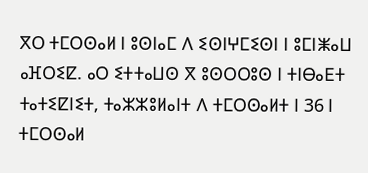ⴳⵔ ⵜⵎⵔⵙⴰⵍ ⵏ ⵓⵙⵏⴰⵎ ⴷ ⵉⵙⵏⵖⵎⵉⵙⵏ ⵏ ⵓⵎⵏⵥⴰⵡ ⴰⴼⵔⵉⵇ. ⴰⵔ ⵉⵜⵜⴰⵡⵙ ⴳ ⵓⵙⵔⵔⵓⵙ ⵏ ⵜⵏⴱⴰⴹⵜ ⵜⴰⵜⵉⵇⵏⵉⵜ, ⵜⴰⵣⵣⵓⵍⴰⵏⵜ ⴷ ⵜⵎⵔⵙⴰⵍⵜ ⵏ 36 ⵏ ⵜⵎⵔⵙⴰⵍ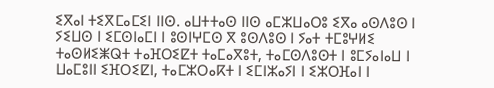ⵉⴳⴰⵏ ⵜⵉⴳⵎⴰⵎⵉⵏ ⵏⵏⵙ. ⴰⵡⵜⵜⴰⵙ ⵏⵏⵙ ⴰⵎⵣⵡⴰⵔⵓ ⵉⴳⴰ ⴰⵙⴷⵓⵙ ⵏ ⵢⵉⵡⵙ ⵏ ⵉⵎⵙⵏⴰⵎⵏ ⵏ ⵓⵙⵏⵖⵎⵙ ⴳ ⵓⵙⴷⵓⵙ ⵏ ⵢⴰⵜ ⵜⵎⵓⵖⵍⵉ ⵜⴰⵙⵍⵉⵥⵕⵜ ⵜⴰⴼⵔⵉⵇⵜ ⵜⴰⵎⴰⴳⵓⵜ, ⵜⴰⵎⵙⴷⵓⵙⵜ ⵏ ⵓⵎⵢⴰⵏⴰⵡ ⵏ ⵡⴰⵎⵓⵏⵏ ⵉⴼⵔⵉⵇⵏ, ⵜⴰⵎⵣⵔⴰⴽⵜ ⵏ ⵉⵎⵏⵣⴰⵢⵏ ⵏ ⵉⵣⵔⴼⴰⵏ ⵏ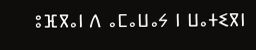ⵓⴼⴳⴰⵏ ⴷ ⴰⵎⴰⵡⴰⵢ ⵏ ⵡⴰⵜⵉⴳⵏ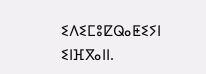ⵉⴷⵉⵎⵓⵇⵕⴰⵟⵉⵢⵏ ⵉⵏⴼⴳⴰⵏⵏ.